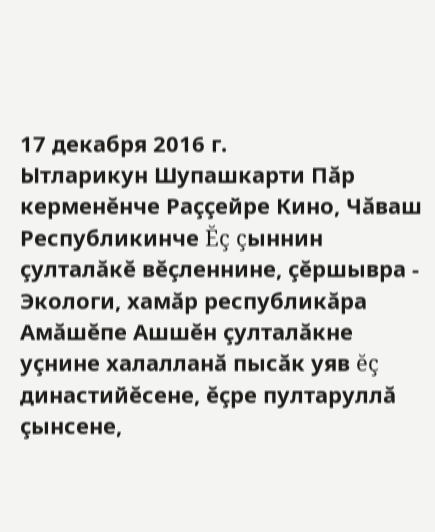17 декабря 2016 г.
Ытларикун Шупашкарти Пăр керменĕнче Раççейре Кино, Чăваш Республикинче Ĕç çыннин çулталăкĕ вĕçленнине, çĕршывра - Экологи, хамăр республикăра Амăшĕпе Ашшĕн çулталăкне уçнине халалланă пысăк уяв ĕç династийĕсене, ĕçре пултаруллă çынсене,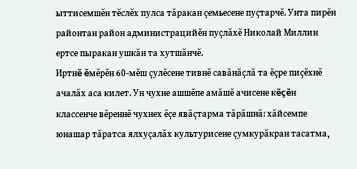ыттисемшĕн тĕслĕх пулса тăракан çемьесене пуçтарчĕ. Унта пирĕн районтан район администрацийĕн пуçлăхĕ Николай Миллин ертсе пыракан ушкăн та хутшăнчĕ.
Иртнĕ ĕмĕрĕн 60-мĕш çулĕсене тивнĕ савăнăçлă та ĕçре пиçĕхнĕ ачалăх аса килет. Ун чухне ашшĕпе амăшĕ ачисене кĕçĕн классенче вĕреннĕ чухнех ĕçе явăçтарма тăрăшнă: хăйсемпе юнашар тăратса ялхуçалăх культурисене çумкурăкран тасатма,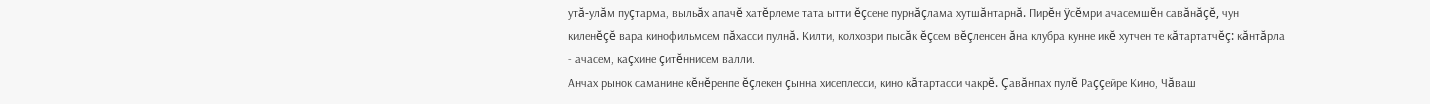утă-улăм пуçтарма, выльăх апачĕ хатĕрлеме тата ытти ĕçсене пурнăçлама хутшăнтарнă. Пирĕн ÿсĕмри ачасемшĕн савăнăçĕ, чун киленĕçĕ вара кинофильмсем пăхасси пулнă. Килти, колхозри пысăк ĕçсем вĕçленсен ăна клубра кунне икĕ хутчен те кăтартатчĕç: кăнтăрла - ачасем, каçхине çитĕннисем валли.
Анчах рынок саманине кĕнĕренпе ĕçлекен çынна хисеплесси, кино кăтартасси чакрĕ. Çавăнпах пулĕ Раççейре Кино, Чăваш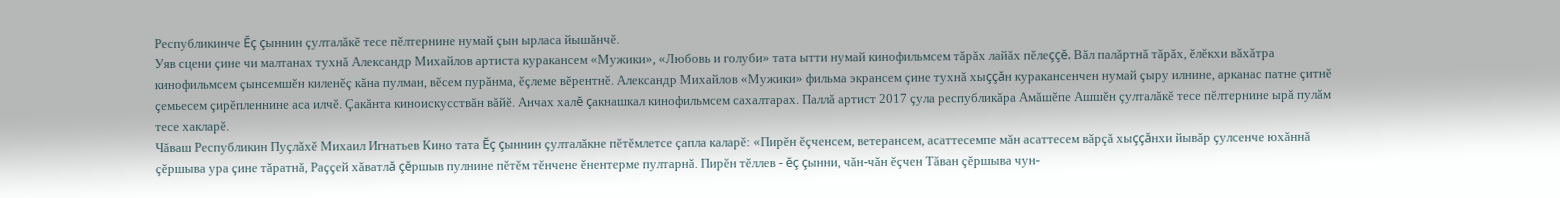Республикинче Ĕç çыннин çулталăкĕ тесе пĕлтернине нумай çын ырласа йышăнчĕ.
Уяв сцени çине чи малтанах тухнă Александр Михайлов артиста куракансем «Мужики», «Любовь и голуби» тата ытти нумай кинофильмсем тăрăх лайăх пĕлеççĕ. Вăл палăртнă тăрăх, ĕлĕкхи вăхăтра кинофильмсем çынсемшĕн киленĕç кăна пулман, вĕсем пурăнма, ĕçлеме вĕрентнĕ. Александр Михайлов «Мужики» фильма экрансем çине тухнă хыççăн куракансенчен нумай çыру илнине, арканас патне çитнĕ çемьесем çирĕпленнине аса илчĕ. Çакăнта киноискусствăн вăйĕ. Анчах халĕ çакнашкал кинофильмсем сахалтарах. Паллă артист 2017 çула республикăра Амăшĕпе Ашшĕн çулталăкĕ тесе пĕлтернине ырă пулăм тесе хакларĕ.
Чăваш Республикин Пуçлăхĕ Михаил Игнатьев Кино тата Ĕç çыннин çулталăкне пĕтĕмлетсе çапла каларĕ: «Пирĕн ĕçченсем, ветерансем, асаттесемпе мăн асаттесем вăрçă хыççăнхи йывăр çулсенче юхăннă çĕршыва ура çине тăратнă, Раççей хăватлă çĕршыв пулнине пĕтĕм тĕнчене ĕнентерме пултарнă. Пирĕн тĕллев - ĕç çынни, чăн-чăн ĕçчен Тăван çĕршыва чун-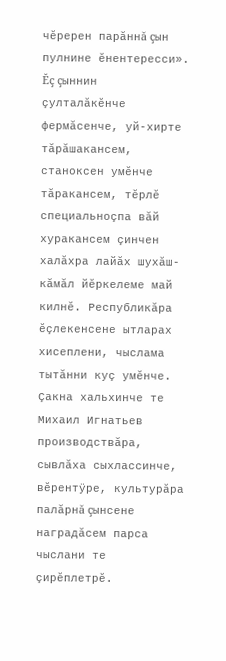чĕререн парăннă çын пулнине ĕнентересси».
Ĕç çыннин çулталăкĕнче фермăсенче, уй-хирте тăрăшакансем, станоксен умĕнче тăракансем, тĕрлĕ специальноçпа вăй хуракансем çинчен халăхра лайăх шухăш-кăмăл йĕркелеме май килнĕ. Республикăра ĕçлекенсене ытларах хисеплени, чыслама тытăнни куç умĕнче. Çакна хальхинче те Михаил Игнатьев производствăра, сывлăха сыхлассинче, вĕрентÿре, культурăра палăрнă çынсене наградăсем парса чыслани те çирĕплетрĕ.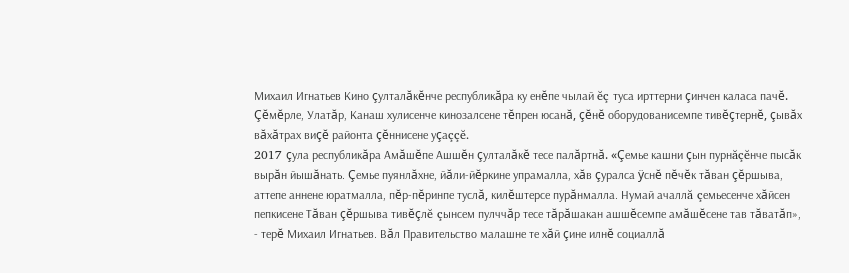Михаил Игнатьев Кино çулталăкĕнче республикăра ку енĕпе чылай ĕç туса ирттерни çинчен каласа пачĕ. Çĕмĕрле, Улатăр, Канаш хулисенче кинозалсене тĕпрен юсанă, çĕнĕ оборудованисемпе тивĕçтернĕ, çывăх вăхăтрах виçĕ районта çĕннисене уçаççĕ.
2017 çула республикăра Амăшĕпе Ашшĕн çулталăкĕ тесе палăртнă. «Çемье кашни çын пурнăçĕнче пысăк вырăн йышăнать. Çемье пуянлăхне, йăли-йĕркине упрамалла, хăв çуралса ÿснĕ пĕчĕк тăван çĕршыва, аттепе аннене юратмалла, пĕр-пĕринпе туслă, килĕштерсе пурăнмалла. Нумай ачаллă çемьесенче хăйсен пепкисене Тăван çĕршыва тивĕçлĕ çынсем пулччăр тесе тăрăшакан ашшĕсемпе амăшĕсене тав тăватăп», - терĕ Михаил Игнатьев. Вăл Правительство малашне те хăй çине илнĕ социаллă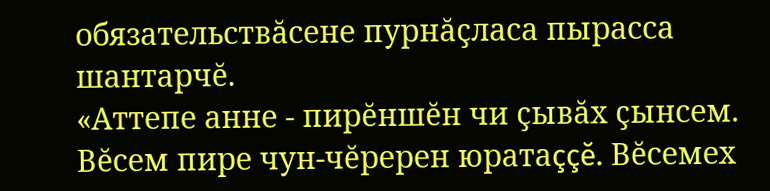обязательствăсене пурнăçласа пырасса шантарчĕ.
«Аттепе анне - пирĕншĕн чи çывăх çынсем. Вĕсем пире чун-чĕререн юратаççĕ. Вĕсемех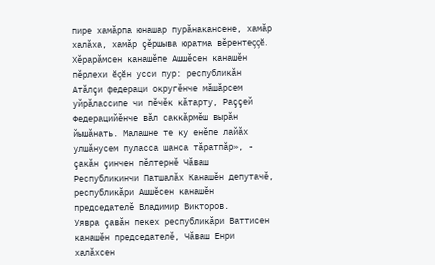пире хамăрпа юнашар пурăнакансене, хамăр халăха, хамăр çĕршыва юратма вĕрентеççĕ. Хĕрарăмсен канашĕпе Ашшĕсен канашĕн пĕрлехи ĕçĕн усси пур: республикăн Атăлçи федераци округĕнче мăшăрсем уйрăлассипе чи пĕчĕк кăтарту, Раççей Федерацийĕнче вăл саккăрмĕш вырăн йышăнать. Малашне те ку енĕпе лайăх улшăнусем пуласса шанса тăратпăр», - çакăн çинчен пĕлтернĕ Чăваш Республикинчи Патшалăх Канашĕн депутачĕ, республикăри Ашшĕсен канашĕн председателĕ Владимир Викторов.
Уявра çавăн пекех республикăри Ваттисен канашĕн председателĕ, Чăваш Енри халăхсен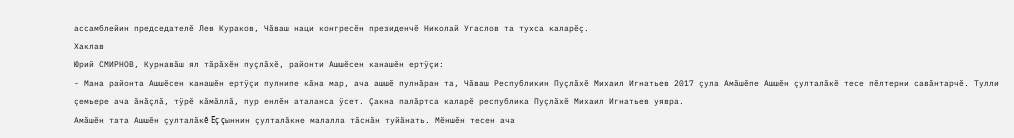ассамблейин председателĕ Лев Кураков, Чăваш наци конгресĕн президенчĕ Николай Угаслов та тухса каларĕç.
Хаклав
Юрий СМИРНОВ, Курнавăш ял тăрăхĕн пуçлăхĕ, районти Ашшĕсен канашĕн ертÿçи:
- Мана районта Ашшĕсен канашĕн ертÿçи пулнипе кăна мар, ача ашшĕ пулнăран та, Чăваш Республикин Пуçлăхĕ Михаил Игнатьев 2017 çула Амăшĕпе Ашшĕн çулталăкĕ тесе пĕлтерни савăнтарчĕ. Тулли çемьере ача ăнăçлă, тÿрĕ кăмăллă, пур енлĕн аталанса ÿсет. Çакна палăртса каларĕ республика Пуçлăхĕ Михаил Игнатьев уявра.
Амăшĕн тата Ашшĕн çулталăкĕ Ĕç çыннин çулталăкне малалла тăснăн туйăнать. Мĕншĕн тесен ача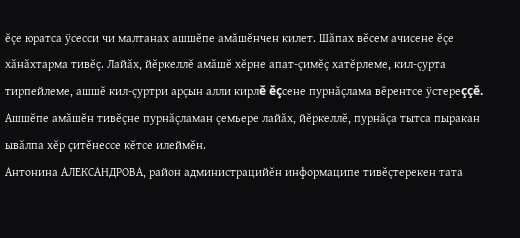ĕçе юратса ÿсесси чи малтанах ашшĕпе амăшĕнчен килет. Шăпах вĕсем ачисене ĕçе хăнăхтарма тивĕç. Лайăх, йĕркеллĕ амăшĕ хĕрне апат-çимĕç хатĕрлеме, кил-çурта тирпейлеме, ашшĕ кил-çуртри арçын алли кирлĕ ĕçсене пурнăçлама вĕрентсе ÿстереççĕ. Ашшĕпе амăшĕн тивĕçне пурнăçламан çемьере лайăх, йĕркеллĕ, пурнăçа тытса пыракан ывăлпа хĕр çитĕнессе кĕтсе илеймĕн.
Антонина АЛЕКСАНДРОВА, район администрацийĕн информаципе тивĕçтерекен тата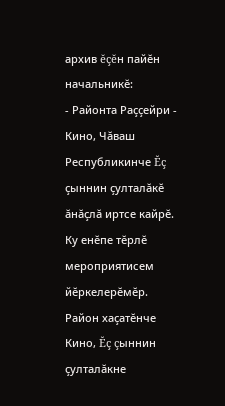архив ĕçĕн пайĕн начальникĕ:
- Районта Раççейри - Кино, Чăваш Республикинче Ĕç çыннин çулталăкĕ ăнăçлă иртсе кайрĕ. Ку енĕпе тĕрлĕ мероприятисем йĕркелерĕмĕр. Район хаçатĕнче Кино, Ĕç çыннин çулталăкне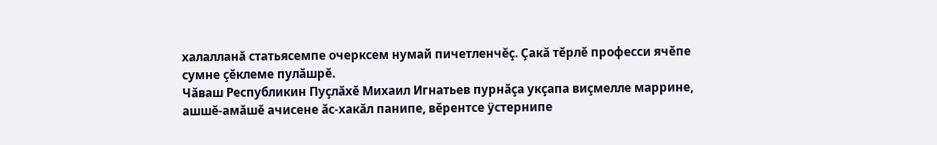халалланă статьясемпе очерксем нумай пичетленчĕç. Çакă тĕрлĕ професси ячĕпе сумне çĕклеме пулăшрĕ.
Чăваш Республикин Пуçлăхĕ Михаил Игнатьев пурнăçа укçапа виçмелле маррине, ашшĕ-амăшĕ ачисене ăс-хакăл панипе, вĕрентсе ÿстернипе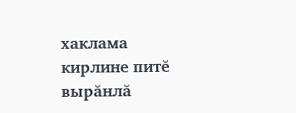хаклама кирлине питĕ вырăнлă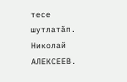тесе шутлатăп.
Николай АЛЕКСЕЕВ.